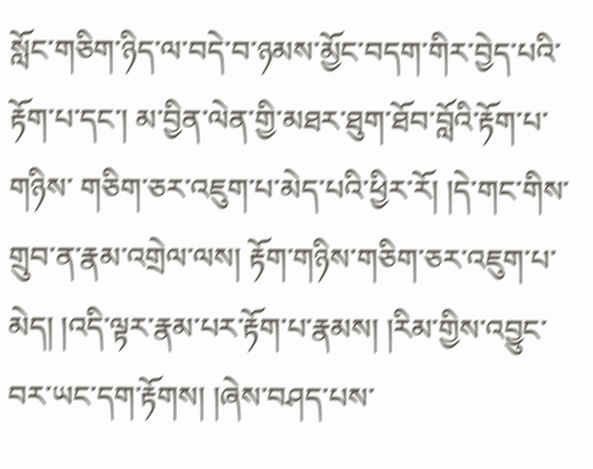སློང་གཅིག་ཉིད་ལ་བདེ་བ་ཉམས་མྱོང་བདག་གིར་བྱེད་པའི་རྟོག་པ་དང་། མ་བྱིན་ལེན་གྱི་མཐར་ཐུག་ཐོབ་བློའི་རྟོག་པ་གཉིས་ གཅིག་ཅར་འཇུག་པ་མེད་པའི་ཕྱིར་རོ། །དེ་གང་གིས་གྲུབ་ན་རྣམ་འགྲེལ་ལས། རྟོག་གཉིས་གཅིག་ཅར་འཇུག་པ་མེད། །འདི་ལྟར་རྣམ་པར་རྟོག་པ་རྣམས། །རིམ་གྱིས་འབྱུང་བར་ཡང་དག་རྟོགས། །ཞེས་བཤད་པས་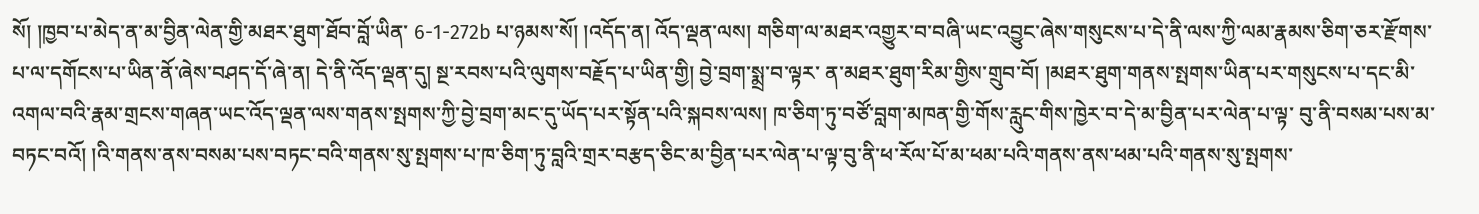སོ། །ཁྱབ་པ་མེད་ན་མ་བྱིན་ལེན་གྱི་མཐར་ཐུག་ཐོབ་བློ་ཡིན་ 6-1-272b པ་ཉམས་སོ། །འདོད་ན། འོད་ལྡན་ལས། གཅིག་ལ་མཐར་འགྱུར་བ་བཞི་ཡང་འབྱུང་ཞེས་གསུངས་པ་དེ་ནི་ལས་ཀྱི་ལམ་རྣམས་ཅིག་ཅར་རྫོགས་པ་ལ་དགོངས་པ་ཡིན་ནོ་ཞེས་བཤད་དོ་ཞེ་ན། དེ་ནི་འོད་ལྡན་དུ། སྔ་རབས་པའི་ལུགས་བརྗོད་པ་ཡིན་གྱི། བྱེ་བྲག་སྨྲ་བ་ལྟར་ ན་མཐར་ཐུག་རིམ་གྱིས་གྲུབ་བོ། །མཐར་ཐུག་གནས་སྤགས་ཡིན་པར་གསུངས་པ་དང་མི་འགལ་བའི་རྣམ་གྲངས་གཞན་ཡང་འོད་ལྡན་ལས་གནས་སྤགས་ཀྱི་བྱེ་བྲག་མང་དུ་ཡོད་པར་སྟོན་པའི་སྐབས་ལས། ཁ་ཅིག་ཏུ་བཙོ་བླག་མཁན་གྱི་གོས་རླུང་གིས་ཁྱེར་བ་དེ་མ་བྱིན་པར་ལེན་པ་ལྟ་ བུ་ནི་བསམ་པས་མ་བཏང་བའོ། །འི་གནས་ནས་བསམ་པས་བཏང་བའི་གནས་སུ་སྤགས་པ་ཁ་ཅིག་ཏུ་བླའི་གྲར་བརྩད་ཅིང་མ་བྱིན་པར་ལེན་པ་ལྟ་བུ་ནི་ཕ་རོལ་པོ་མ་ཕམ་པའི་གནས་ནས་ཕམ་པའི་གནས་སུ་སྤགས་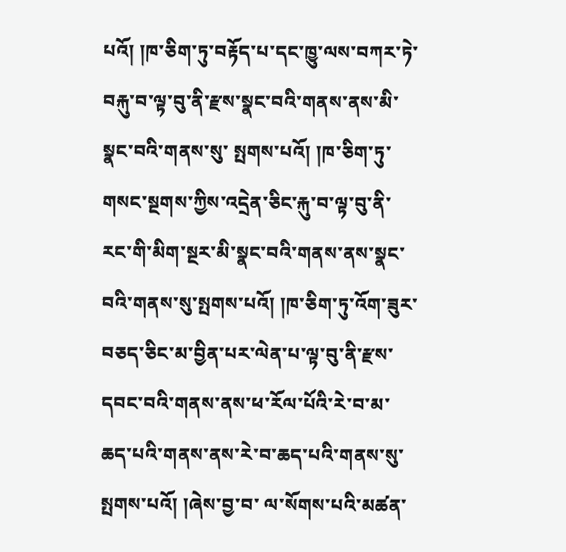པའོ། །ཁ་ཅིག་ཏུ་བརྟོད་པ་དང་ཁྱུ་ལས་བཀར་ཏེ་བརྐུ་བ་ལྟ་བུ་ནི་རྫས་སྣང་བའི་གནས་ནས་མི་སྣང་བའི་གནས་སུ་ སྤགས་པའོ། །ཁ་ཅིག་ཏུ་གསང་སྔགས་ཀྱིས་འདྲེན་ཅིང་རྐུ་བ་ལྟ་བུ་ནི་རང་གི་མིག་སྔར་མི་སྣང་བའི་གནས་ནས་སྣང་བའི་གནས་སུ་སྤགས་པའོ། །ཁ་ཅིག་ཏུ་འོག་ཟུར་བཅད་ཅིང་མ་བྱིན་པར་ལེན་པ་ལྟ་བུ་ནི་རྫས་དབང་བའི་གནས་ནས་ཕ་རོལ་པོའི་རེ་བ་མ་ཆད་པའི་གནས་ནས་རེ་བ་ཆད་པའི་གནས་སུ་སྤགས་པའོ། །ཞེས་བྱ་བ་ ལ་སོགས་པའི་མཚན་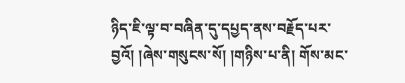ཉིད་ཇི་ལྟ་བ་བཞིན་དུ་དཔྱད་ནས་བརྗོད་པར་བྱའོ། །ཞེས་གསུངས་སོ། །གཉིས་པ་ནི། གོས་མང་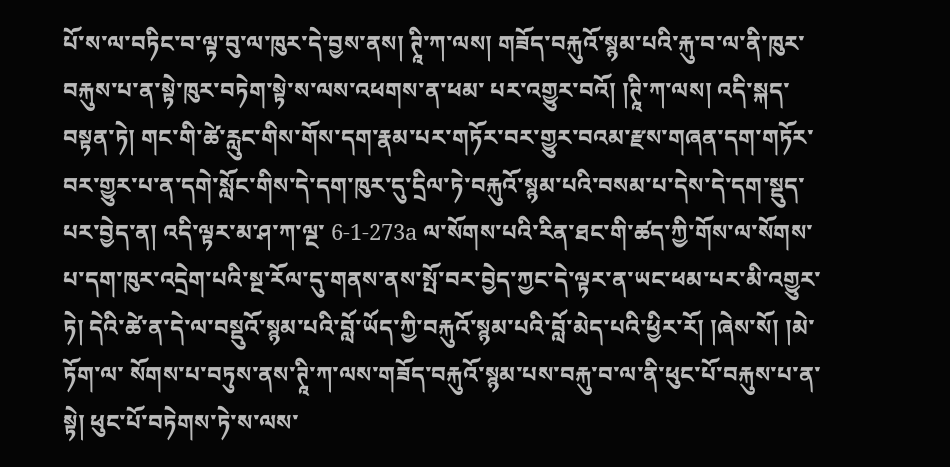པོ་ས་ལ་བཏིང་བ་ལྟ་བུ་ལ་ཁུར་དེ་བྱས་ནས། ཊཱི་ཀ་ལས། གཟོད་བརྐུའོ་སྙམ་པའི་རྐུ་བ་ལ་ནི་ཁུར་བརྐུས་པ་ན་སྟེ་ཁུར་བཏེག་སྟེ་ས་ལས་འཕགས་ན་ཕམ་ པར་འགྱུར་བའོ། །ཊཱི་ཀ་ལས། འདི་སྐད་བསྟན་ཏེ། གང་གི་ཚེ་རླུང་གིས་གོས་དག་རྣམ་པར་གཏོར་བར་གྱུར་བའམ་རྫས་གཞན་དག་གཏོར་བར་གྱུར་པ་ན་དགེ་སློང་གིས་དེ་དག་ཁུར་དུ་དྲིལ་ཏེ་བརྐུའོ་སྙམ་པའི་བསམ་པ་དེས་དེ་དག་སྡུད་པར་བྱེད་ན། འདི་ལྟར་མ་ཤ་ཀ་ལྔ་ 6-1-273a ལ་སོགས་པའི་རིན་ཐང་གི་ཚད་ཀྱི་གོས་ལ་སོགས་པ་དག་ཁུར་འདྲེག་པའི་སྔ་རོལ་དུ་གནས་ནས་སྤོ་བར་བྱེད་ཀྱང་དེ་ལྟར་ན་ཡང་ཕམ་པར་མི་འགྱུར་ཏེ། དེའི་ཚེ་ན་དེ་ལ་བསྡུའོ་སྙམ་པའི་བློ་ཡོད་ཀྱི་བརྐུའོ་སྙམ་པའི་བློ་མེད་པའི་ཕྱིར་རོ། །ཞེས་སོ། །མེ་ཏོག་ལ་ སོགས་པ་བཏུས་ནས་ཊཱི་ཀ་ལས་གཟོད་བརྐུའོ་སྙམ་པས་བརྐུ་བ་ལ་ནི་ཕུང་པོ་བརྐུས་པ་ན་སྟེ། ཕུང་པོ་བཏེགས་ཏེ་ས་ལས་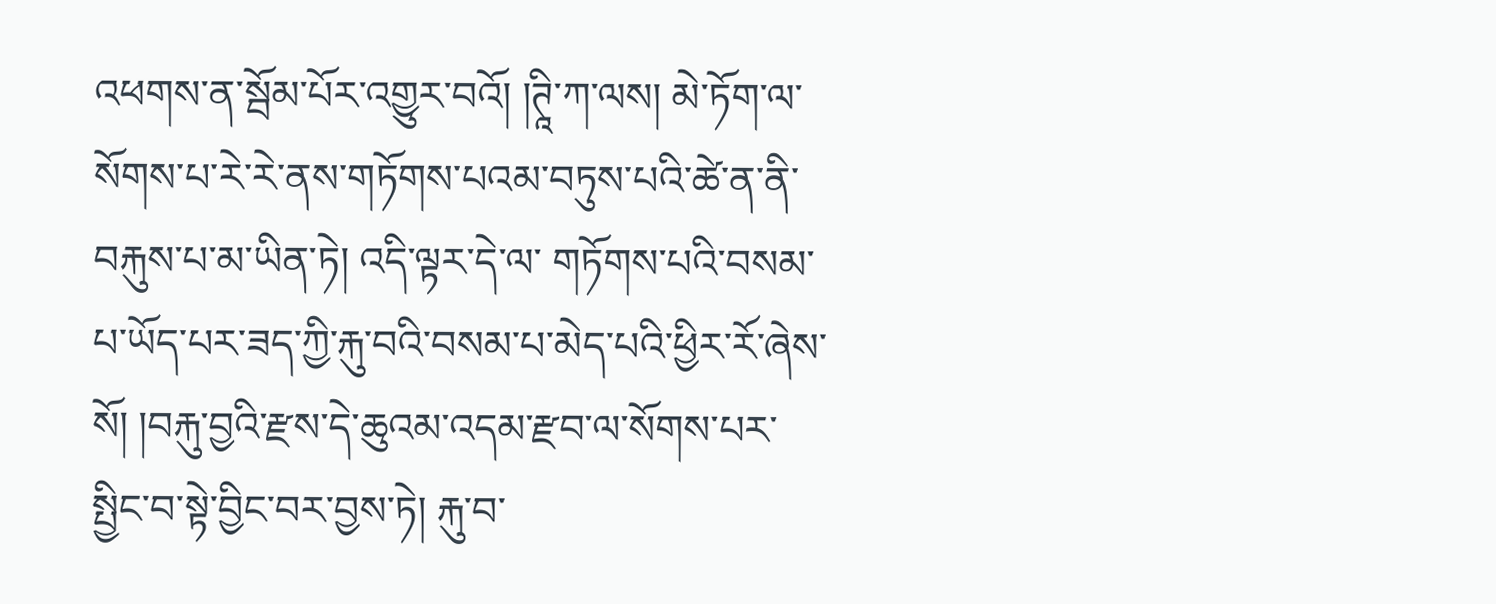འཕགས་ན་སྦོམ་པོར་འགྱུར་བའོ། །ཊཱི་ཀ་ལས། མེ་ཏོག་ལ་སོགས་པ་རེ་རེ་ནས་གཏོགས་པའམ་བཏུས་པའི་ཚེ་ན་ནི་བརྐུས་པ་མ་ཡིན་ཏེ། འདི་ལྟར་དེ་ལ་ གཏོགས་པའི་བསམ་པ་ཡོད་པར་ཟད་ཀྱི་རྐུ་བའི་བསམ་པ་མེད་པའི་ཕྱིར་རོ་ཞེས་སོ། །བརྐུ་བྱའི་རྫས་དེ་ཆུའམ་འདམ་རྫབ་ལ་སོགས་པར་སྤྱིང་བ་སྟེ་བྱིང་བར་བྱས་ཏེ། རྐུ་བ་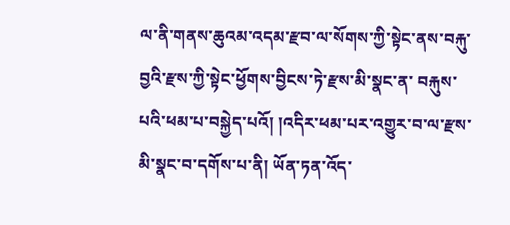ལ་ནི་གནས་ཆུའམ་འདམ་རྫབ་ལ་སོགས་ཀྱི་སྟེང་ནས་བརྐུ་བྱའི་རྫས་ཀྱི་སྟེང་ཕྱོགས་བྱིངས་ཏེ་རྫས་མི་སྣང་ན་ བརྐུས་པའི་ཕམ་པ་བསྐྱེད་པའོ། །འདིར་ཕམ་པར་འགྱུར་བ་ལ་རྫས་མི་སྣང་བ་དགོས་པ་ནི། ཡོན་ཏན་འོད་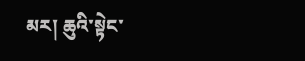མར། ཆུའི་སྟེང་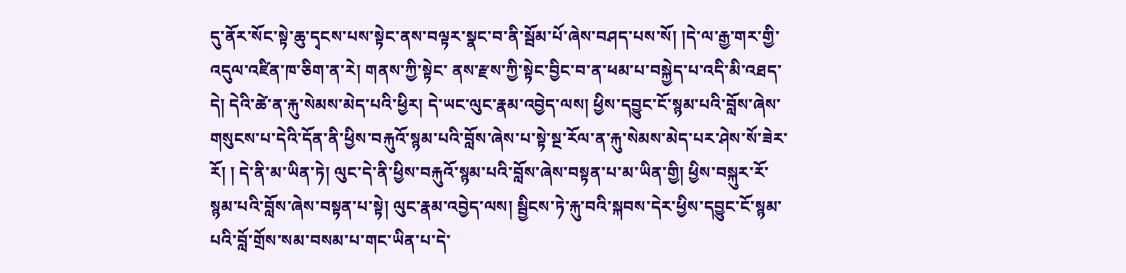དུ་ནོར་སོང་སྟེ་ཆུ་དྭངས་པས་སྟེང་ནས་བལྟར་སྣང་བ་ནི་སྦོམ་པོ་ཞེས་བཤད་པས་སོ། །དེ་ལ་རྒྱ་གར་གྱི་འདུལ་འཛིན་ཁ་ཅིག་ན་རེ། གནས་ཀྱི་སྟེང་ ནས་རྫས་ཀྱི་སྟེང་བྱིང་བ་ན་ཕམ་པ་བསྐྱེད་པ་འདི་མི་འཐད་དེ། དེའི་ཚེ་ན་རྐུ་སེམས་མེད་པའི་ཕྱིར། དེ་ཡང་ལུང་རྣམ་འབྱེད་ལས། ཕྱིས་དབྱུང་ངོ་སྙམ་པའི་བློས་ཞེས་གསུངས་པ་དེའི་དོན་ནི་ཕྱིས་བརྐུའོ་སྙམ་པའི་བློས་ཞེས་པ་སྟེ་སྔ་རོལ་ན་རྐུ་སེམས་མེད་པར་ཤེས་སོ་ཟེར་རོ། ། དེ་ནི་མ་ཡིན་ཏེ། ལུང་དེ་ནི་ཕྱིས་བརྐུའོ་སྙམ་པའི་བློས་ཞེས་བསྟན་པ་མ་ཡིན་གྱི། ཕྱིས་བསྐུར་རོ་སྙམ་པའི་བློས་ཞེས་བསྟན་པ་སྟེ། ལུང་རྣམ་འབྱེད་ལས། སྦྱིངས་ཏེ་རྐུ་བའི་སྐབས་དེར་ཕྱིས་དབྱུང་ངོ་སྙམ་པའི་བློ་གྲོས་སམ་བསམ་པ་གང་ཡིན་པ་དེ་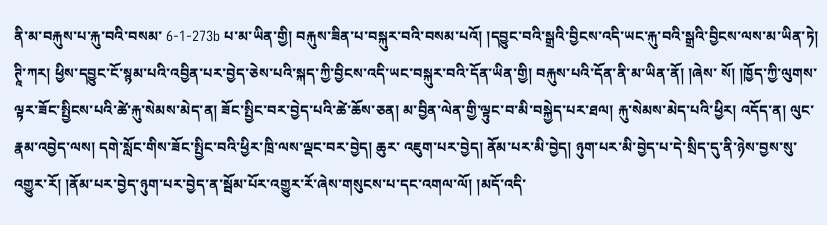ནི་མ་བརྐུས་པ་རྐུ་བའི་བསམ་ 6-1-273b པ་མ་ཡིན་གྱི། བརྐུས་ཟིན་པ་བསྐུར་བའི་བསམ་པའོ། །དབྱུང་བའི་སྒྲའི་བྱིངས་འདི་ཡང་རྐུ་བའི་སྒྲའི་བྱིངས་ལས་མ་ཡིན་ཏེ། ཊཱི་ཀར། ཕྱིས་དབྱུང་ངོ་སྙམ་པའི་འབྱིན་པར་བྱེད་ཅེས་པའི་སྐད་ཀྱི་བྱིངས་འདི་ཡང་བསྐུར་བའི་དོན་ཡིན་གྱི། བརྐུས་པའི་དོན་ནི་མ་ཡིན་ནོ། །ཞེས་ སོ། །ཁྱོད་ཀྱི་ལུགས་ལྟར་ཟོང་སྤྱིངས་པའི་ཚེ་རྐུ་སེམས་མེད་ན། ཟོང་སྤྱིང་བར་བྱེད་པའི་ཚེ་ཆོས་ཅན། མ་བྱིན་ལེན་གྱི་ལྟུང་བ་མི་བསྐྱེད་པར་ཐལ། རྐུ་སེམས་མེད་པའི་ཕྱིར། འདོད་ན། ལུང་རྣམ་འབྱེད་ལས། དགེ་སློང་གིས་ཟོང་སྤྱིང་བའི་ཕྱིར་ཁྲི་ལས་ལྡང་བར་བྱེད། ཆུར་ འཇུག་པར་བྱེད། ནོམ་པར་མི་བྱེད། ཉུག་པར་མི་བྱེད་པ་དེ་སྲིད་དུ་ནི་ཉེས་བྱས་སུ་འགྱུར་རོ། །ནོམ་པར་བྱེད་ཉུག་པར་བྱེད་ན་སྦོམ་པོར་འགྱུར་རོ་ཞེས་གསུངས་པ་དང་འགལ་ལོ། །མདོ་འདི་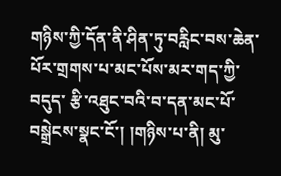གཉིས་ཀྱི་དོན་ནི་ཤིན་ཏུ་བརླིང་བས་ཆེན་པོར་གྲགས་པ་མང་པོས་མར་གད་ཀྱི་བདུད་ རྩི་འཐུང་བའི་བ་དན་མང་པོ་བསྒྲེངས་སྣང་ངོ་། །གཉིས་པ་ནི། མུ་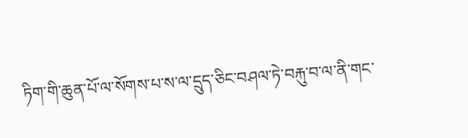ཏིག་གི་ཆུན་པོ་ལ་སོགས་པ་ས་ལ་དྲུད་ཅིང་བཤལ་ཏེ་བརྐུ་བ་ལ་ནི་གང་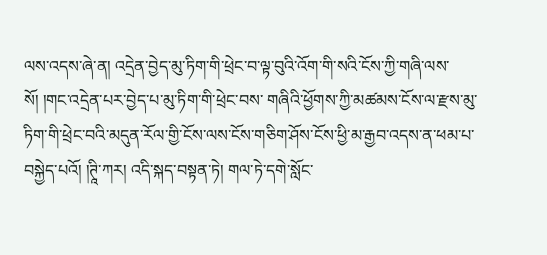ལས་འདས་ཞེ་ན། འདྲེན་བྱེད་མུ་ཏིག་གི་ཕྲེང་བ་ལྟ་བུའི་འོག་གི་སའི་ངོས་ཀྱི་གཞི་ལས་སོ། །གང་འདྲེན་པར་བྱེད་པ་མུ་ཏིག་གི་ཕྲེང་བས་ གཞིའི་ཕྱོགས་ཀྱི་མཚམས་ངོས་ལ་རྫས་མུ་ཏིག་གི་ཕྲེང་བའི་མདུན་རོལ་གྱི་ངོས་ལས་ངོས་གཅིག་ཤོས་ངོས་ཕྱི་མ་རྒྱབ་འདས་ན་ཕམ་པ་བསྐྱེད་པའོ། །ཊཱི་ཀར། འདི་སྐད་བསྟན་ཏེ། གལ་ཏེ་དགེ་སློང་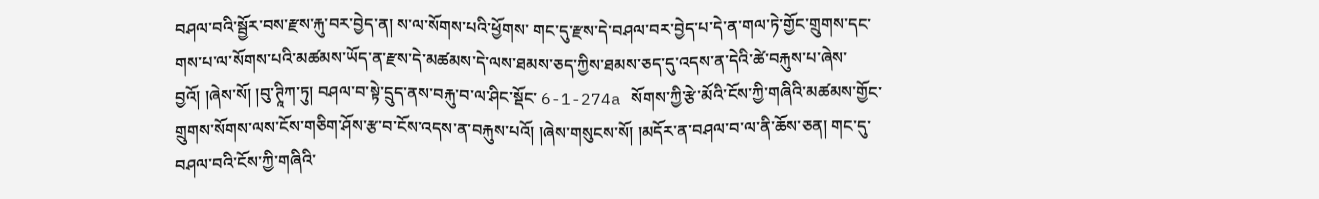བཤལ་བའི་སྦྱོར་བས་རྫས་རྐུ་བར་བྱེད་ན། ས་ལ་སོགས་པའི་ཕྱོགས་ གང་དུ་རྫས་དེ་བཤལ་བར་བྱེད་པ་དེ་ན་གལ་ཏེ་གྱོང་གྲུགས་དང་གས་པ་ལ་སོགས་པའི་མཚམས་ཡོད་ན་རྫས་དེ་མཚམས་དེ་ལས་ཐམས་ཅད་ཀྱིས་ཐམས་ཅད་དུ་འདས་ན་དེའི་ཚེ་བརྐུས་པ་ཞེས་བྱའོ། །ཞེས་སོ། །བུ་ཊཱིཀ་ཏུ། བཤལ་བ་སྟེ་དྲུད་ནས་བརྐུ་བ་ལ་ཤིང་སྡོང་ 6-1-274a སོགས་ཀྱི་རྩེ་མོའི་ངོས་ཀྱི་གཞིའི་མཚམས་གྱོང་གྲུགས་སོགས་ལས་ངོས་གཅིག་ཤོས་རྩ་བ་ངོས་འདས་ན་བརྐུས་པའོ། །ཞེས་གསུངས་སོ། །མདོར་ན་བཤལ་བ་ལ་ནི་ཆོས་ཅན། གང་དུ་བཤལ་བའི་ངོས་ཀྱི་གཞིའི་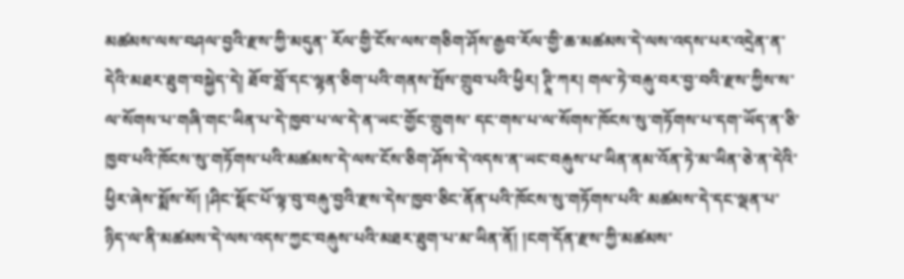མཚམས་ལས་བཤལ་བྱའི་རྫས་ཀྱི་མདུན་ རོལ་གྱི་ངོས་ལས་གཅིག་ཤོས་རྒྱབ་རོལ་གྱི་ཆ་མཚམས་དེ་ལས་འདས་པར་འདྲེན་ན་དེའི་མཐར་ཐུག་བསྐྱེད་དེ། ཐོབ་བློ་དང་ལྷན་ཅིག་པའི་གནས་སྤོས་གྲུབ་པའི་ཕྱིར། ཊཱི་ཀར། གལ་ཏེ་བརྐུ་བར་བྱ་བའི་རྫས་ཀྱིས་ས་ལ་སོགས་པ་གཞི་གང་ཡིན་པ་དེ་ཁྱབ་པ་ལ་དེ་ན་ཡང་གྱོང་གྲུགས་ དང་གས་པ་ལ་སོགས་ཁོངས་སུ་གཏོགས་པ་དག་ཡོད་ན་ཅི་ཁྱབ་པའི་ཁོངས་སུ་གཏོགས་པའི་མཚམས་དེ་ལས་ངོས་ཅིག་ཤོས་དེ་འདས་ན་ཡང་བརྐུས་པ་ཡིན་ནམ་འོན་ཏེ་མ་ཡིན་ཅེ་ན་དེའི་ཕྱིར་ཞེས་སྨོས་སོ། །ཤིང་སྡོང་པོ་ལྟ་བུ་བརྐུ་བྱའི་རྫས་དེས་ཁྱབ་ཅིང་ནོན་པའི་ཁོངས་སུ་གཏོགས་པའི་ མཚམས་དེ་དང་ལྡན་པ་ཉིད་ལ་ནི་མཚམས་དེ་ལས་འདས་ཀྱང་བརྐུས་པའི་མཐར་ཐུག་པ་མ་ཡིན་ནོ། །ངག་དོན་རྫས་ཀྱི་མཚམས་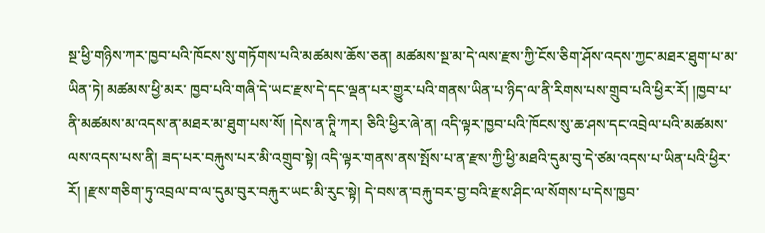སྔ་ཕྱི་གཉིས་ཀར་ཁྱབ་པའི་ཁོངས་སུ་གཏོགས་པའི་མཚམས་ཆོས་ཅན། མཚམས་སྔ་མ་དེ་ལས་རྫས་ཀྱི་ངོས་ཅིག་ཤོས་འདས་ཀྱང་མཐར་ཐུག་པ་མ་ཡིན་ཏེ། མཚམས་ཕྱི་མར་ ཁྱབ་པའི་གཞི་དེ་ཡང་རྫས་དེ་དང་ལྡན་པར་གྱུར་པའི་གནས་ཡིན་པ་ཉིད་ལ་ནི་རིགས་པས་གྲུབ་པའི་ཕྱིར་རོ། །ཁྱབ་པ་ནི་མཚམས་མ་འདས་ན་མཐར་མ་ཐུག་པས་སོ། །དེས་ན་ཊཱི་ཀར། ཅིའི་ཕྱིར་ཞེ་ན། འདི་ལྟར་ཁྱབ་པའི་ཁོངས་སུ་ཆ་ཤས་དང་འབྲེལ་པའི་མཚམས་ལས་འདས་པས་ནི། ཟད་པར་བརྐུས་པར་མི་འགྲུབ་སྟེ། འདི་ལྟར་གནས་ནས་སྤོས་པ་ན་རྫས་ཀྱི་ཕྱི་མཐའི་དུམ་བུ་དེ་ཙམ་འདས་པ་ཡིན་པའི་ཕྱིར་རོ། །རྫས་གཅིག་ཏུ་འབྲལ་བ་ལ་དུམ་བུར་བརྐུར་ཡང་མི་རུང་སྟེ། དེ་བས་ན་བརྐུ་བར་བྱ་བའི་རྫས་ཤིང་ལ་སོགས་པ་དེས་ཁྱབ་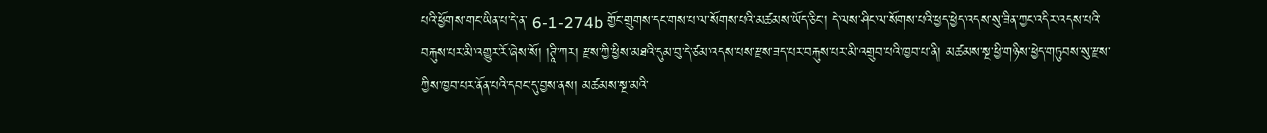པའི་ཕྱོགས་གང་ཡིན་པ་དེ་ན་ 6-1-274b གྱོང་གྲུགས་དང་གས་པ་ལ་སོགས་པའི་མཚམས་ཡོད་ཅིང་། དེ་ལས་ཤིང་ལ་སོགས་པའི་ཕྱད་ཕྱེད་འདས་སུ་ཟིན་ཀྱང་འདིར་འདས་པའི་བརྐུས་པར་མི་འགྱུར་རོ་ཞེས་སོ། །ཊཱི་ཀར། རྫས་ཀྱི་ཕྱིས་མཐའི་དུམ་བུ་དེ་ཙམ་འདས་པས་རྫས་ཟད་པར་བརྐུས་པར་མི་འགྲུབ་པའི་ཁྱབ་པ་ནི། མཚམས་སྔ་ཕྱི་གཉིས་ཕྱེད་གཏུབས་སུ་རྫས་ཀྱིས་ཁྱབ་པར་ནོན་པའི་དབང་དུ་བྱས་ནས། མཚམས་སྔ་མའི་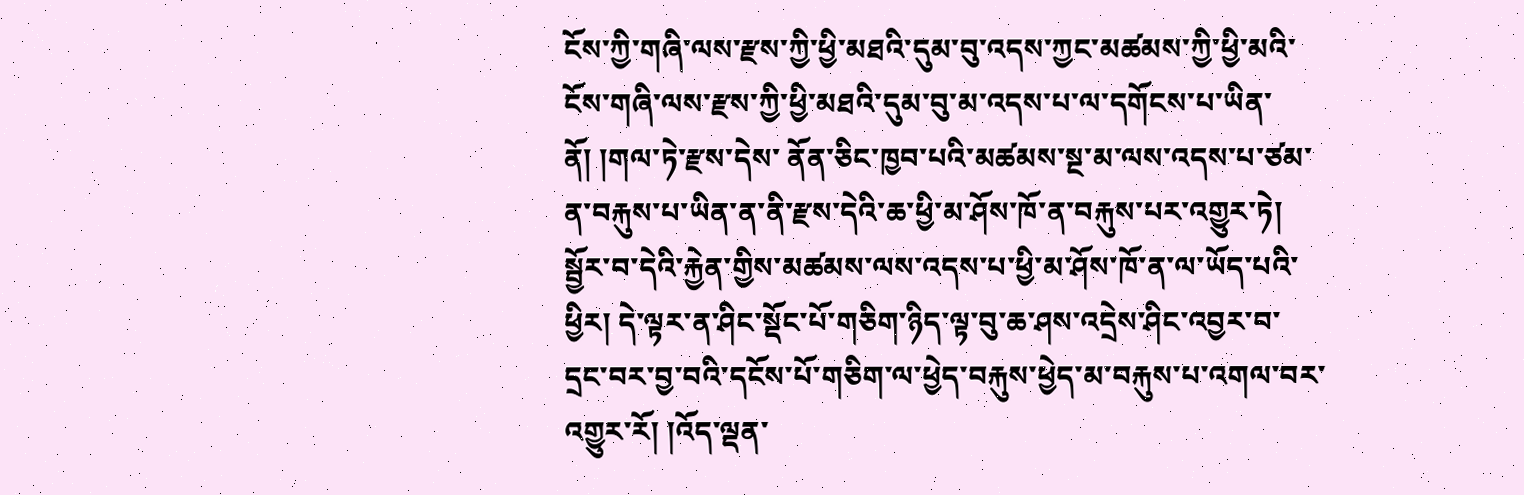ངོས་ཀྱི་གཞི་ལས་རྫས་ཀྱི་ཕྱི་མཐའི་དུམ་བུ་འདས་ཀྱང་མཚམས་ཀྱི་ཕྱི་མའི་ངོས་གཞི་ལས་རྫས་ཀྱི་ཕྱི་མཐའི་དུམ་བུ་མ་འདས་པ་ལ་དགོངས་པ་ཡིན་ནོ། །གལ་ཏེ་རྫས་དེས་ ནོན་ཅིང་ཁྱབ་པའི་མཚམས་སྔ་མ་ལས་འདས་པ་ཙམ་ན་བརྐུས་པ་ཡིན་ན་ནི་རྫས་དེའི་ཆ་ཕྱི་མ་ཤོས་ཁོ་ན་བརྐུས་པར་འགྱུར་ཏེ། སྦྱོར་བ་དེའི་རྐྱེན་གྱིས་མཚམས་ལས་འདས་པ་ཕྱི་མ་ཤོས་ཁོ་ན་ལ་ཡོད་པའི་ཕྱིར། དེ་ལྟར་ན་ཤིང་སྡོང་པོ་གཅིག་ཉིད་ལྟ་བུ་ཆ་ཤས་འདྲེས་ཤིང་འབྱར་བ་ དྲང་བར་བྱ་བའི་དངོས་པོ་གཅིག་ལ་ཕྱེད་བརྐུས་ཕྱེད་མ་བརྐུས་པ་འགལ་བར་འགྱུར་རོ། །འོད་ལྡན་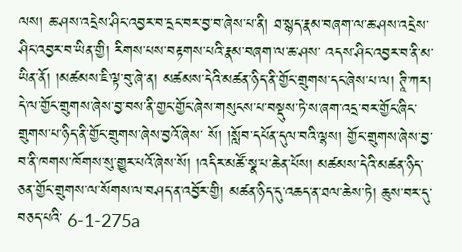ལས། ཆ་ཤས་འདྲེས་ཤིང་འབྱར་བ་དྲང་བར་བྱ་བ་ཞེས་པ་ནི། ཐ་སྙད་རྣམ་བཞག་ལ་ཆ་ཤས་འདྲེས་ཤིང་འབྱར་བ་ཡིན་གྱི། རིགས་པས་བརྟགས་པའི་རྣམ་བཞག་ལ་ཆ་ཤས་ འདས་ཤིང་འབྱར་བ་ནི་མ་ཡིན་ནོ། །མཚམས་ཇི་ལྟ་བུ་ཞེ་ན། མཚམས་དེའི་མཚན་ཉིད་ནི་གྱོང་གྲུགས་དང་ཞེས་པ་ལ། ཊཱི་ཀར། དེ་ལ་གྱོང་གྲུགས་ཞེས་བྱ་བས་ནི་གྱང་གྱོང་ཞེས་གསུངས་པ་བསྡུས་ཏེ་ས་ཞག་འདྲ་བར་གྱོང་ཞིང་གྲུགས་པ་ཉིད་ནི་གྱོང་གྲུགས་ཞེས་བྱའོ་ཞེས་ སོ། །སློབ་དཔོན་དུལ་བའི་ལྷས། གྱོང་གྲུགས་ཞེས་བྱ་བ་ནི་ཁགས་ཁོགས་སུ་གྱུར་པའོ་ཞེས་སོ། །འདིར་མཚོ་སྣ་པ་ཆེན་པོས། མཚམས་དེའི་མཚན་ཉིད་ཅན་གྱོང་གྲུགས་ལ་སོགས་ལ་བཤད་ན་འབྱོར་གྱི། མཚན་ཉིད་དུ་འཆད་ན་ཐལ་ཆེས་ཏེ། ཆུས་བར་དུ་བཅད་པའི་ 6-1-275a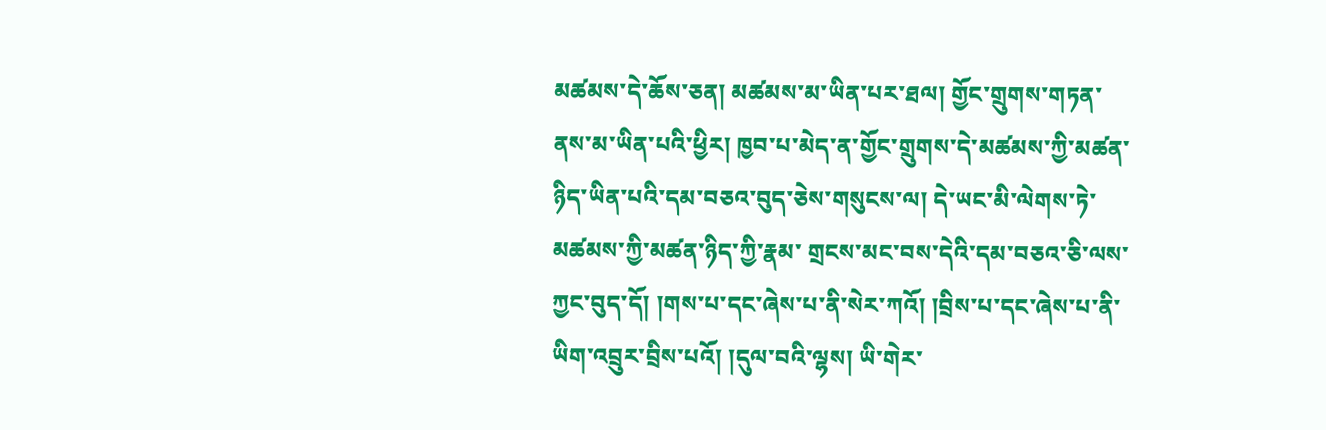མཚམས་དེ་ཆོས་ཅན། མཚམས་མ་ཡིན་པར་ཐལ། གྱོང་གྲུགས་གཏན་ནས་མ་ཡིན་པའི་ཕྱིར། ཁྱབ་པ་མེད་ན་གྱོང་གྲུགས་དེ་མཚམས་ཀྱི་མཚན་ཉིད་ཡིན་པའི་དམ་བཅའ་བུད་ཅེས་གསུངས་ལ། དེ་ཡང་མི་ལེགས་ཏེ་མཚམས་ཀྱི་མཚན་ཉིད་ཀྱི་རྣམ་ གྲངས་མང་བས་དེའི་དམ་བཅའ་ཅི་ལས་ཀྱང་བུད་དོ། །གས་པ་དང་ཞེས་པ་ནི་སེར་ཀའོ། །བྲིས་པ་དང་ཞེས་པ་ནི་ཡིག་འབྲུར་བྲིས་པའོ། །དུལ་བའི་ལྷས། ཡི་གེར་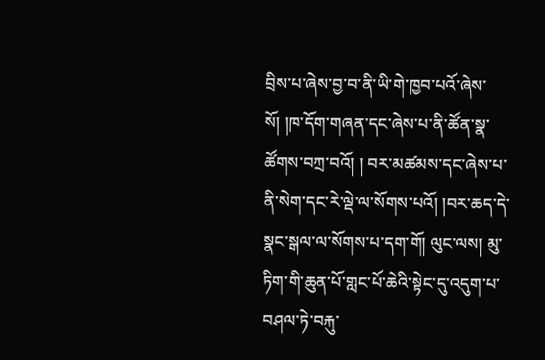བྲིས་པ་ཞེས་བྱ་བ་ནི་ཡི་གེ་ཁྱབ་པའོ་ཞེས་སོ། །ཁ་དོག་གཞན་དང་ཞེས་པ་ནི་ཚོན་སྣ་ཚོགས་བཀྲ་བའོ། ། བར་མཚམས་དང་ཞེས་པ་ནི་སེག་དང་རེ་ལྡེ་ལ་སོགས་པའོ། །བར་ཆད་དེ་སྣང་སྒལ་ལ་སོགས་པ་དག་གོ། ལུང་ལས། མུ་ཏིག་གི་ཆུན་པོ་གླང་པོ་ཆེའི་སྟེང་དུ་འདུག་པ་བཤལ་ཏེ་བརྐུ་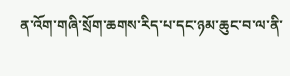ན་འོག་གཞི་སྲོག་ཆགས་རིད་པ་དང་ཉམ་ཆུང་བ་ལ་ནི་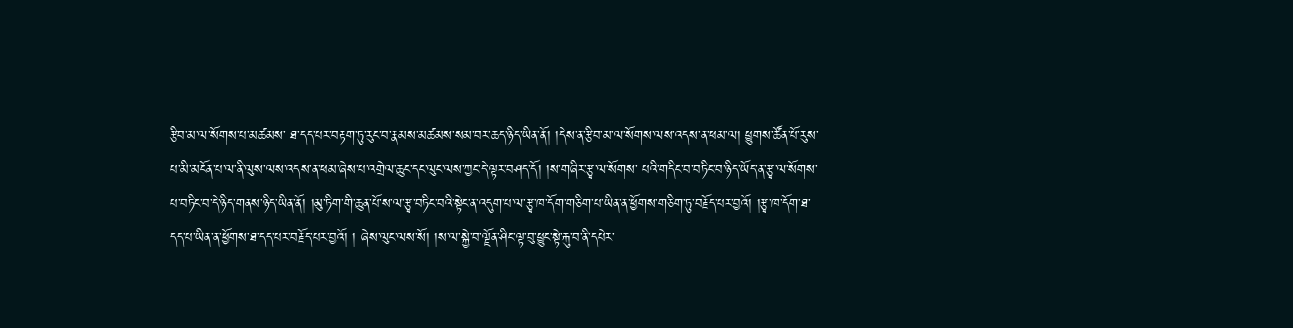རྩིབ་མ་ལ་སོགས་པ་མཚམས་ ཐ་དད་པར་བརྟག་ཏུ་རུང་བ་རྣམས་མཚམས་སམ་བར་ཆད་ཉིད་ཡིན་ནོ། །དེས་ན་རྩིབ་མ་ལ་སོགས་ལས་འདས་ན་ཕམ་ལ། ཕྱུགས་ཚོན་པོ་རུས་པ་མི་མངོན་པ་ལ་ནི་ལུས་ལས་འདས་ན་ཕམ་ཞེས་པ་འགྲེལ་ཆུང་དང་ལུང་ལས་ཀྱང་དེ་ལྟར་བཤད་དོ། །ས་གཞིར་རྩྭ་ལ་སོགས་ པའི་གདིང་བ་བཏིང་བ་ཉིད་ཡོད་ན་རྩྭ་ལ་སོགས་པ་བཏིང་བ་དེ་ཉིད་གནས་ཉིད་ཡིན་ནོ། །མུ་ཏིག་གི་ཆུན་པོ་ས་ལ་རྩྭ་བཏིང་བའི་སྟེང་ན་འདུག་པ་ལ་རྩྭ་ཁ་དོག་གཅིག་པ་ཡིན་ན་ཕྱོགས་གཅིག་ཏུ་བརྗོད་པར་བྱའོ། །རྩྭ་ཁ་དོག་ཐ་དད་པ་ཡིན་ན་ཕྱོགས་ཐ་དད་པར་བརྗོད་པར་བྱའོ། ། ཞེས་ལུང་ལས་སོ། །ས་ལ་སྐྱེ་བ་ལྗོན་ཤིང་ལྟ་བུ་ཕྱུང་སྟེ་རྐུ་བ་ནི་དཔེར་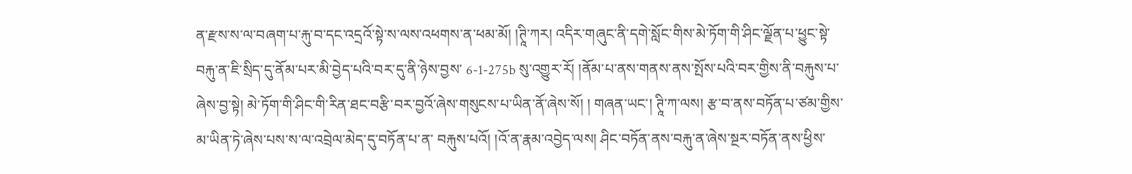ན་རྫས་ས་ལ་བཞག་པ་རྐུ་བ་དང་འདྲའོ་སྟེ་ས་ལས་འཕགས་ན་ཕམ་མོ། །ཊཱི་ཀར། འདིར་གཞུང་ནི་དགེ་སློང་གིས་མེ་ཏོག་གི་ཤིང་ལྗོན་པ་ཕྱུང་སྟེ་བརྐུ་ན་ཇི་སྲིད་དུ་ནོམ་པར་མི་བྱེད་པའི་བར་དུ་ནི་ཉེས་བྱས་ 6-1-275b སུ་འགྱུར་རོ། །ནོམ་པ་ནས་གནས་ནས་སྤོས་པའི་བར་གྱིས་ནི་བརྐུས་པ་ཞེས་བྱ་སྟེ། མེ་ཏོག་གི་ཤིང་གི་རིན་ཐང་བརྩི་བར་བྱའོ་ཞེས་གསུངས་པ་ཡིན་ནོ་ཞེས་སོ། ། གཞན་ཡང་། ཊཱི་ཀ་ལས། རྩ་བ་ནས་བཏོན་པ་ཙམ་གྱིས་མ་ཡིན་ཏེ་ཞེས་པས་ས་ལ་འབྲེལ་མེད་དུ་བཏོན་པ་ན་ བརྐུས་པའོ། །འོ་ན་རྣམ་འབྱེད་ལས། ཤིང་བཏོན་ནས་བརྐུ་ན་ཞེས་སྔར་བཏོན་ནས་ཕྱིས་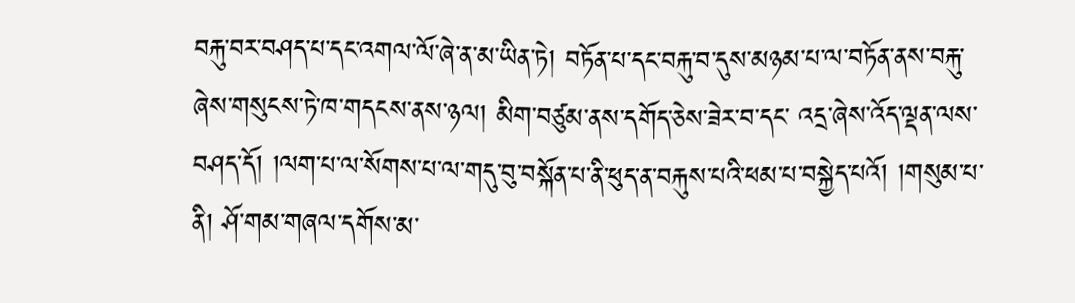བརྐུ་བར་བཤད་པ་དང་འགལ་ལོ་ཞེ་ན་མ་ཡིན་ཏེ། བཏོན་པ་དང་བརྐུ་བ་དུས་མཉམ་པ་ལ་བཏོན་ནས་བརྐུ་ཞེས་གསུངས་ཏེ་ཁ་གདངས་ནས་ཉལ། མིག་བཙུམ་ནས་དགོད་ཅེས་ཟེར་བ་དང་ འདྲ་ཞེས་འོད་ལྡན་ལས་བཤད་དོ། །ལག་པ་ལ་སོགས་པ་ལ་གདུ་བུ་བསྐོན་པ་ནི་ཕུད་ན་བརྐུས་པའི་ཕམ་པ་བསྐྱེད་པའོ། །གསུམ་པ་ནི། ཤོ་གམ་གཞལ་དགོས་མ་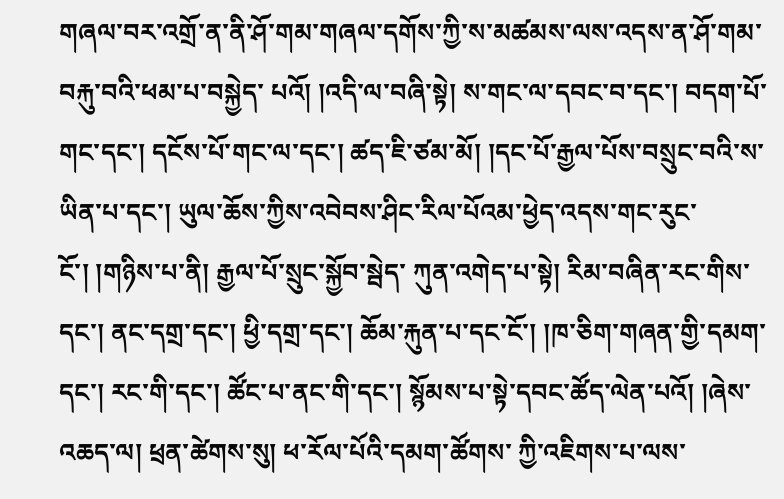གཞལ་བར་འགྲོ་ན་ནི་ཤོ་གམ་གཞལ་དགོས་ཀྱི་ས་མཚམས་ལས་འདས་ན་ཤོ་གམ་བརྐུ་བའི་ཕམ་པ་བསྐྱེད་ པའོ། །འདི་ལ་བཞི་སྟེ། ས་གང་ལ་དབང་བ་དང་། བདག་པོ་གང་དང་། དངོས་པོ་གང་ལ་དང་། ཚད་ཇི་ཙམ་མོ། །དང་པོ་རྒྱལ་པོས་བསྲུང་བའི་ས་ཡིན་པ་དང་། ཡུལ་ཆོས་ཀྱིས་འབེབས་ཤིང་རིལ་པོའམ་ཕྱེད་འདས་གང་རུང་ངོ་། །གཉིས་པ་ནི། རྒྱལ་པོ་སྲུང་སྐྱོབ་སྦེད་ ཀུན་འགེད་པ་སྟེ། རིམ་བཞིན་རང་གིས་དང་། ནང་དགྲ་དང་། ཕྱི་དགྲ་དང་། ཆོམ་རྐུན་པ་དང་ངོ་། །ཁ་ཅིག་གཞན་གྱི་དམག་དང་། རང་གི་དང་། ཚོང་པ་ནང་གི་དང་། སྙོམས་པ་སྟེ་དབང་ཚོད་ལེན་པའོ། །ཞེས་འཆད་ལ། ཕྲན་ཚེགས་སུ། ཕ་རོལ་པོའི་དམག་ཚོགས་ ཀྱི་འཇིགས་པ་ལས་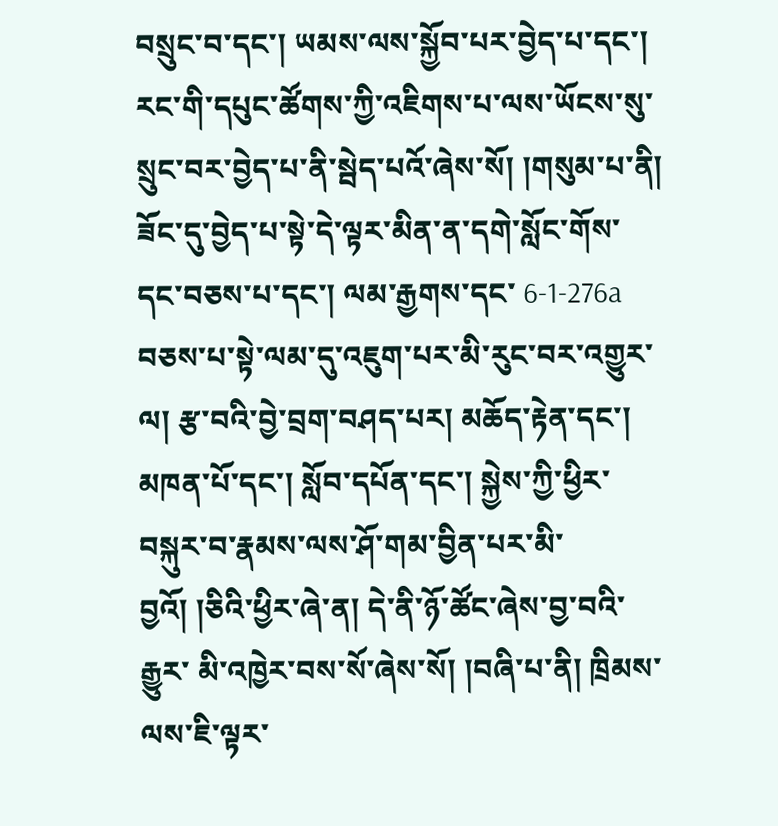བསྲུང་བ་དང་། ཡམས་ལས་སྐྱོབ་པར་བྱེད་པ་དང་། རང་གི་དཔུང་ཚོགས་ཀྱི་འཇིགས་པ་ལས་ཡོངས་སུ་སྲུང་བར་བྱེད་པ་ནི་སྦེད་པའོ་ཞེས་སོ། །གསུམ་པ་ནི། ཟོང་དུ་བྱེད་པ་སྟེ་དེ་ལྟར་མིན་ན་དགེ་སློང་གོས་དང་བཅས་པ་དང་། ལམ་རྒྱགས་དང་ 6-1-276a བཅས་པ་སྟེ་ལམ་དུ་འཇུག་པར་མི་རུང་བར་འགྱུར་ལ། རྩ་བའི་བྱེ་བྲག་བཤད་པར། མཆོད་རྟེན་དང་། མཁན་པོ་དང་། སློབ་དཔོན་དང་། སྐྱེས་ཀྱི་ཕྱིར་བསྐུར་བ་རྣམས་ལས་ཤོ་གམ་བྱིན་པར་མི་བྱའོ། །ཅིའི་ཕྱིར་ཞེ་ན། དེ་ནི་ཉོ་ཚོང་ཞེས་བྱ་བའི་རྒྱུར་ མི་འཁྱེར་བས་སོ་ཞེས་སོ། །བཞི་པ་ནི། ཁྲིམས་ལས་ཇི་ལྟར་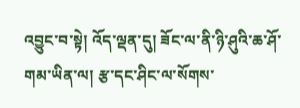འབྱུང་བ་སྟེ། འོད་ལྡན་དུ། ཟོང་ལ་ནི་ཉི་ཤུའི་ཆ་ཤོ་གམ་ཡིན་ལ། རྩ་དང་ཤིང་ལ་སོགས་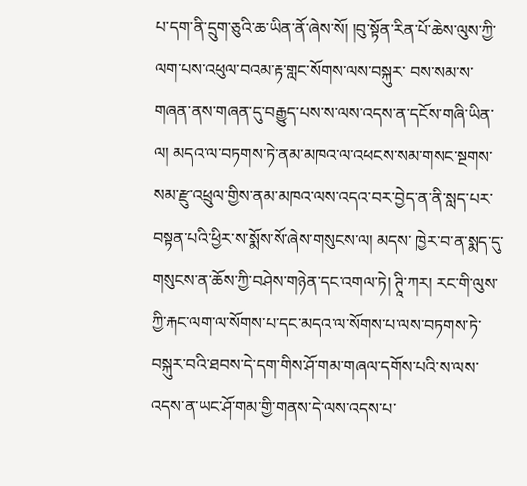པ་དག་ནི་དྲུག་ཅུའི་ཆ་ཡིན་ནོ་ཞེས་སོ། །བུ་སྟོན་རིན་པོ་ཆེས་ལུས་ཀྱི་ལག་པས་འཕུལ་བའམ་རྟ་གླང་སོགས་ལས་བསྐུར་ བས་སམ་ས་གཞན་ནས་གཞན་དུ་བརྒྱུད་པས་ས་ལས་འདས་ན་དངོས་གཞི་ཡིན་ལ། མདའ་ལ་བཏགས་ཏེ་ནམ་མཁའ་ལ་འཕངས་སམ་གསང་སྔགས་སམ་རྫུ་འཕྲུལ་གྱིས་ནམ་མཁའ་ལས་འདའ་བར་བྱེད་ན་ནི་སླད་པར་བསྟན་པའི་ཕྱིར་ས་སྨོས་སོ་ཞེས་གསུངས་ལ། མདས་ ཁྱེར་བ་ན་སྨད་དུ་གསུངས་ན་ཆོས་ཀྱི་བཤེས་གཉེན་དང་འགལ་ཏེ། ཊཱི་ཀར། རང་གི་ལུས་ཀྱི་རྐང་ལག་ལ་སོགས་པ་དང་མདའ་ལ་སོགས་པ་ལས་བཏགས་ཏེ་བསྐུར་བའི་ཐབས་དེ་དག་གིས་ཤོ་གམ་གཞལ་དགོས་པའི་ས་ལས་འདས་ན་ཡང་ཤོ་གམ་གྱི་གནས་དེ་ལས་འདས་པ་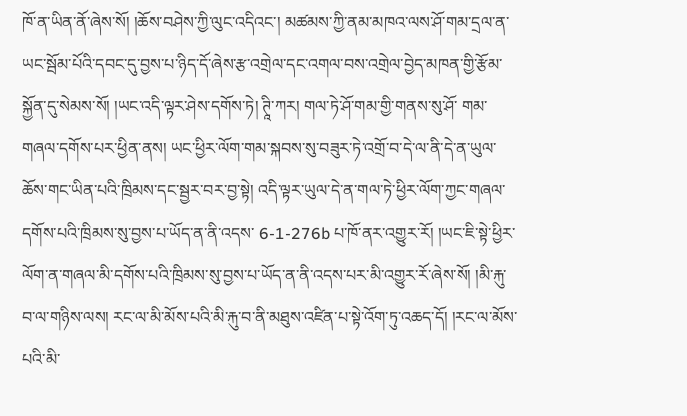ཁོ་ན་ཡིན་ནོ་ཞེས་སོ། །ཆོས་བཤེས་ཀྱི་ལུང་འདིའང་། མཚམས་ཀྱི་ནམ་མཁའ་ལས་ཤོ་གམ་དྲལ་ན་ཡང་སྦོམ་པོའི་དབང་དུ་བྱས་པ་ཉིད་དོ་ཞེས་རྩ་འགྲེལ་དང་འགལ་བས་འགྲེལ་བྱེད་མཁན་གྱི་རྩོམ་སྐྱོན་དུ་སེམས་སོ། །ཡང་འདི་ལྟར་ཤེས་དགོས་ཏེ། ཊཱི་ཀར། གལ་ཏེ་ཤོ་གམ་གྱི་གནས་སུ་ཤོ་ གམ་གཞལ་དགོས་པར་ཕྱིན་ནས། ཡང་ཕྱིར་ལོག་གམ་སྐབས་སུ་བཟུར་ཏེ་འགྲོ་བ་དེ་ལ་ནི་དེ་ན་ཡུལ་ཆོས་གང་ཡིན་པའི་ཁྲིམས་དང་སྦྱར་བར་བྱ་སྟེ། འདི་ལྟར་ཡུལ་དེ་ན་གལ་ཏེ་ཕྱིར་ལོག་ཀྱང་གཞལ་དགོས་པའི་ཁྲིམས་སུ་བྱས་པ་ཡོད་ན་ནི་འདས་ 6-1-276b པ་ཁོ་ནར་འགྱུར་རོ། །ཡང་ཇི་སྟེ་ཕྱིར་ལོག་ན་གཞལ་མི་དགོས་པའི་ཁྲིམས་སུ་བྱས་པ་ཡོད་ན་ནི་འདས་པར་མི་འགྱུར་རོ་ཞེས་སོ། །མི་རྐུ་བ་ལ་གཉིས་ལས། རང་ལ་མི་མོས་པའི་མི་རྐུ་བ་ནི་མཐུས་འཛིན་པ་སྟེ་འོག་ཏུ་འཆད་དོ། །རང་ལ་མོས་པའི་མི་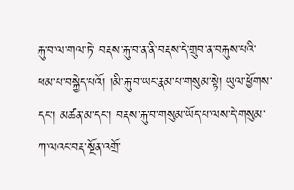རྐུ་བ་ལ་གལ་ཏེ་ བརྡས་རྐུ་བ་ན་ནི་བརྡས་དེ་གྲུབ་ན་བརྐུས་པའི་ཕམ་པ་བསྐྱེད་པའོ། །མི་རྐུ་བ་ཡང་རྣམ་པ་གསུམ་སྟེ། ཡུལ་ཕྱོགས་དང་། མཚན་མ་དང་། བརྡས་རྐུ་བ་གསུམ་ཡོད་པ་ལས་དེ་གསུམ་ཀ་ལའང་བརྡ་སྔོན་འགྲོ་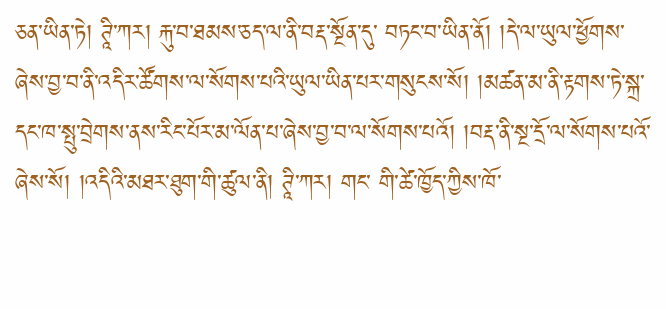ཅན་ཡིན་ཏེ། ཊཱི་ཀར། རྐུ་བ་ཐམས་ཅད་ལ་ནི་བརྡ་སྔོན་དུ་ བཏང་བ་ཡིན་ནོ། །དེ་ལ་ཡུལ་ཕྱོགས་ཞེས་བྱ་བ་ནི་འདིར་ཚོགས་ལ་སོགས་པའི་ཡུལ་ཡིན་པར་གསུངས་སོ། །མཚན་མ་ནི་རྟགས་ཏེ་སྐྲ་དང་ཁ་སྤུ་བྲེགས་ནས་རིང་པོར་མ་ལོན་པ་ཞེས་བྱ་བ་ལ་སོགས་པའོ། །བརྡ་ནི་སྔ་དྲོ་ལ་སོགས་པའོ་ཞེས་སོ། །འདིའི་མཐར་ཐུག་གི་ཚུལ་ནི། ཊཱི་ཀར། གང་ གི་ཚེ་ཁྱོད་ཀྱིས་ཁོ་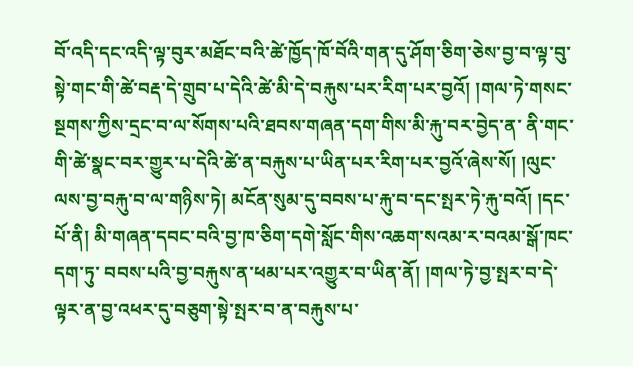བོ་འདི་དང་འདི་ལྟ་བུར་མཐོང་བའི་ཚེ་ཁྱོད་ཁོ་བོའི་གན་དུ་ཤོག་ཅིག་ཅེས་བྱ་བ་ལྟ་བུ་སྟེ་གང་གི་ཚེ་བརྡ་དེ་གྲུབ་པ་དེའི་ཚེ་མི་དེ་བརྐུས་པར་རིག་པར་བྱའོ། །གལ་ཏེ་གསང་སྔགས་ཀྱིས་དྲང་བ་ལ་སོགས་པའི་ཐབས་གཞན་དག་གིས་མི་རྐུ་བར་བྱེད་ན་ ནི་གང་གི་ཚེ་སྣང་བར་གྱུར་པ་དེའི་ཚེ་ན་བརྐུས་པ་ཡིན་པར་རིག་པར་བྱའོ་ཞེས་སོ། །ལུང་ལས་བྱ་བརྐུ་བ་ལ་གཉིས་ཏེ། མངོན་སུམ་དུ་བབས་པ་རྐུ་བ་དང་སྤར་ཏེ་རྐུ་བའོ། །དང་པོ་ནི། མི་གཞན་དབང་བའི་བྱ་ཁ་ཅིག་དགེ་སློང་གིས་འཆག་སའམ་ར་བའམ་སྒོ་ཁང་དག་ཏུ་ བབས་པའི་བྱ་བརྐུས་ན་ཕམ་པར་འགྱུར་བ་ཡིན་ནོ། །གལ་ཏེ་བྱ་སྤར་བ་དེ་ལྟར་ན་བྱ་འཕར་དུ་བཅུག་སྟེ་སྤར་བ་ན་བརྐུས་པ་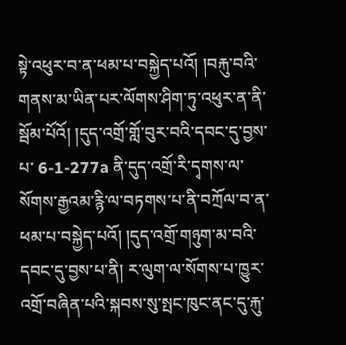སྟེ་འཕུར་བ་ན་ཕམ་པ་བསྐྱེད་པའོ། །བརྐུ་བའི་གནས་མ་ཡིན་པར་ལོགས་ཤིག་ཏུ་འཕུར་ན་ནི་སྦོམ་པོའོ། །དུད་འགྲོ་གློ་བུར་བའི་དབང་དུ་བྱས་པ་ 6-1-277a ནི་དུད་འགྲོ་རི་དྭགས་ལ་སོགས་རྒྱའམ་རྙི་ལ་བཏགས་པ་ནི་བཀྲོལ་བ་ན་ཕམ་པ་བསྐྱེད་པའོ། །དུད་འགྲོ་གཉུག་མ་བའི་དབང་དུ་བྱས་པ་ནི། ར་ལུག་ལ་སོགས་པ་ཁྱུར་འགྲོ་བཞིན་པའི་སྐབས་སུ་སྤང་ཁུང་ནང་དུ་རྐུ་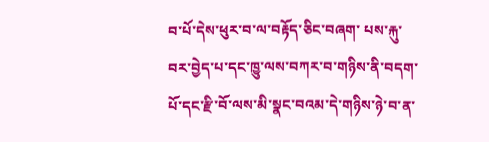བ་པོ་དེས་ཕུར་བ་ལ་བརྟོད་ཅིང་བཞག་ པས་རྐུ་བར་བྱེད་པ་དང་ཁྱུ་ལས་བཀར་བ་གཉིས་ནི་བདག་པོ་དང་རྫི་བོ་ལས་མི་སྣང་བའམ་དེ་གཉིས་ཉེ་བ་ན་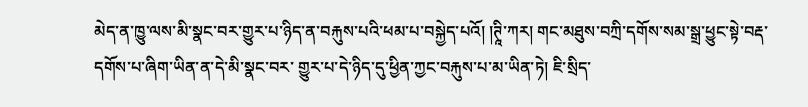མེད་ན་ཁྱུ་ལས་མི་སྣང་བར་གྱུར་པ་ཉིད་ན་བརྐུས་པའི་ཕམ་པ་བསྐྱེད་པའོ། །ཊཱི་ཀར། གང་མཐུས་བཀྲི་དགོས་སམ་སྒྲ་ཕྱུང་སྟེ་བརྡ་དགོས་པ་ཞིག་ཡིན་ན་དེ་མི་སྣང་བར་ གྱུར་པ་དེ་ཉིད་དུ་ཕྱིན་ཀྱང་བརྐུས་པ་མ་ཡིན་ཏེ། ཇི་སྲིད་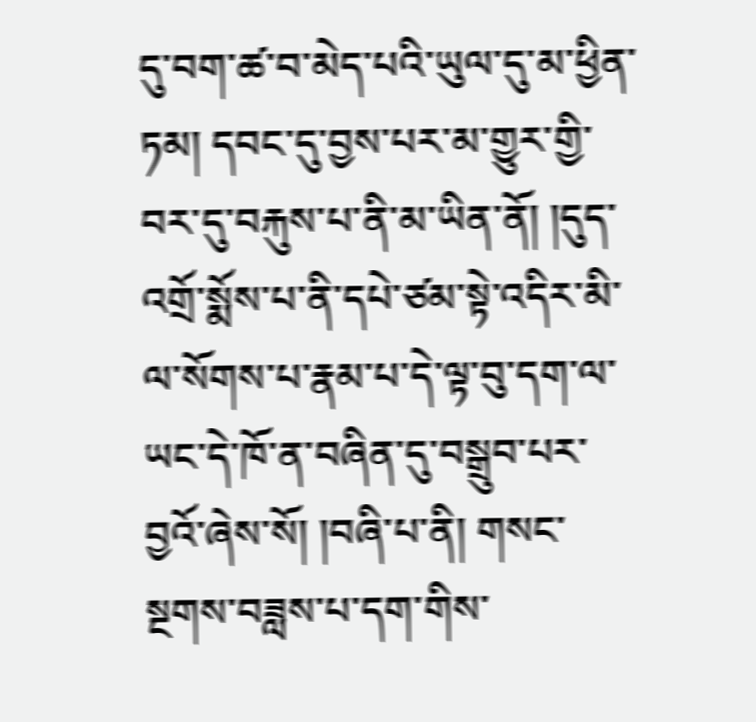དུ་བག་ཚ་བ་མེད་པའི་ཡུལ་དུ་མ་ཕྱིན་ཏམ། དབང་དུ་བྱས་པར་མ་གྱུར་གྱི་བར་དུ་བརྐུས་པ་ནི་མ་ཡིན་ནོ། །དུད་འགྲོ་སྨོས་པ་ནི་དཔེ་ཙམ་སྟེ་འདིར་མི་ལ་སོགས་པ་རྣམ་པ་དེ་ལྟ་བུ་དག་ལ་ཡང་དེ་ཁོ་ན་བཞིན་དུ་བསྒྲུབ་པར་ བྱའོ་ཞེས་སོ། །བཞི་པ་ནི། གསང་སྔགས་བཟླས་པ་དག་གིས་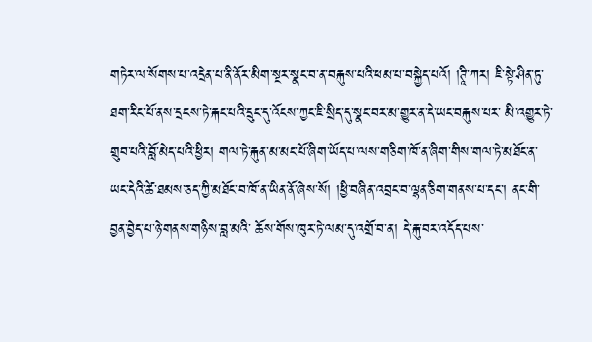གཏེར་ལ་སོགས་པ་འདྲེན་པ་ནི་ནོར་མིག་སྔར་སྣང་བ་ན་བརྐུས་པའི་ཕམ་པ་བསྐྱེད་པའོ། །ཊཱི་ཀར། ཇི་སྟེ་ཤིན་ཏུ་ཐག་རིང་པོ་ནས་དྲངས་ཏེ་རྐང་པའི་དྲུང་དུ་འོངས་ཀྱང་ཇི་སྲིད་དུ་སྣང་བར་མ་གྱུར་ན་དེ་ཡང་བརྐུས་པར་ མི་འགྱུར་ཏེ་གྲུབ་པའི་བློ་མེད་པའི་ཕྱིར། གལ་ཏེ་རྐུན་མ་མང་པོ་ཞིག་ཡོད་པ་ལས་གཅིག་ཁོ་ན་ཞིག་གིས་གལ་ཏེ་མཐོང་ན་ཡང་དེའི་ཚེ་ཐམས་ཅད་ཀྱི་མཐོང་བ་ཁོ་ན་ཡིན་ནོ་ཞེས་སོ། །ཕྱི་བཞིན་འབྲང་བ་ལྷན་ཅིག་གནས་པ་དང་། ནང་གི་བྱན་བྱེད་པ་ཉེ་གནས་གཉིས་བླ་མའི་ ཆོས་གོས་ཁུར་ཏེ་ལམ་དུ་འགྲོ་བ་ན། དེ་རྐུ་བར་འདོད་པས་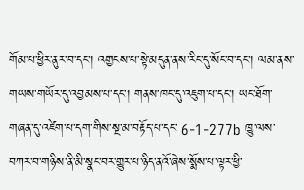གོམ་པ་ཕྱིར་ནུར་བ་དང་། འགྱངས་པ་སྟེ་མདུན་ནས་རིང་དུ་སོང་བ་དང་། ལམ་ནས་གཡས་གཡོར་དུ་འབྱམས་པ་དང་། གནས་ཁང་དུ་འཇུག་པ་དང་། ཡང་ཐོག་གཞན་དུ་འཛེག་པ་དག་གིས་སྔ་མ་བརྟོད་པ་དང་ 6-1-277b ཁྱུ་ལས་བཀར་བ་གཉིས་ནི་མི་སྣང་བར་གྱུར་པ་ཉིད་ནའོ་ཞེས་སྨོས་པ་ལྟར་ཕྱི་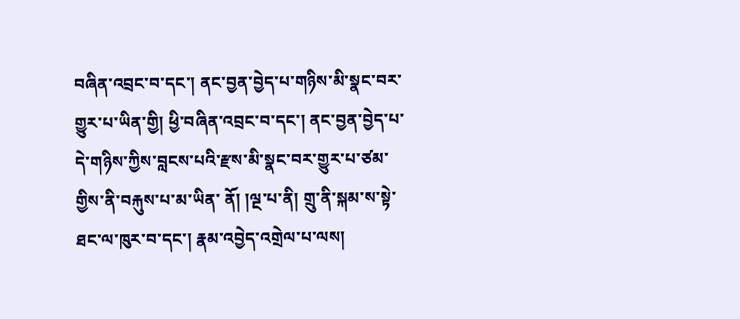བཞིན་འབྲང་བ་དང་། ནང་བྱན་བྱེད་པ་གཉིས་མི་སྣང་བར་གྱུར་པ་ཡིན་གྱི། ཕྱི་བཞིན་འབྲང་བ་དང་། ནང་བྱན་བྱེད་པ་དེ་གཉིས་ཀྱིས་བླངས་པའི་རྫས་མི་སྣང་བར་གྱུར་པ་ཙམ་གྱིས་ནི་བརྐུས་པ་མ་ཡིན་ ནོ། །ལྔ་པ་ནི། གྲུ་ནི་སྐམ་ས་སྟེ་ཐང་ལ་ཁུར་བ་དང་། རྣམ་འབྱེད་འགྲེལ་པ་ལས།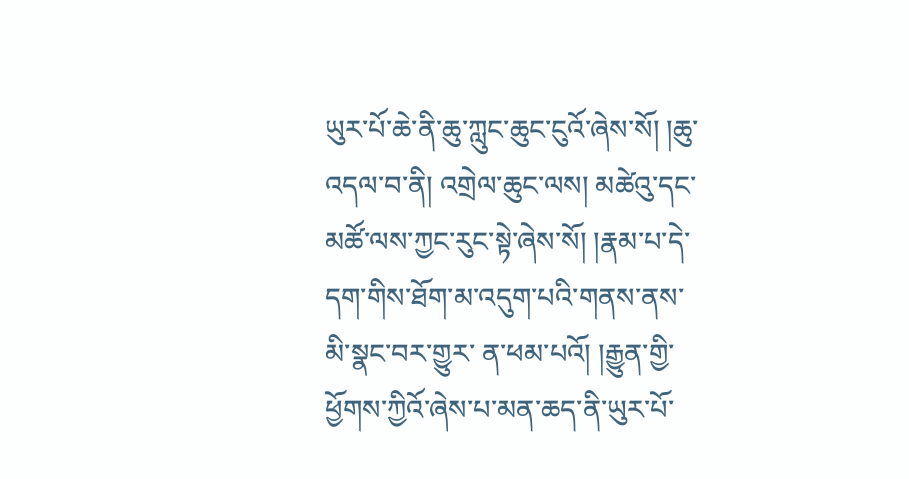ཡུར་པོ་ཆེ་ནི་ཆུ་ཀླུང་ཆུང་ངུའོ་ཞེས་སོ། །ཆུ་འདལ་བ་ནི། འགྲེལ་ཆུང་ལས། མཚེའུ་དང་མཚོ་ལས་ཀྱང་རུང་སྟེ་ཞེས་སོ། །རྣམ་པ་དེ་དག་གིས་ཐོག་མ་འདུག་པའི་གནས་ནས་མི་སྣང་བར་གྱུར་ ན་ཕམ་པའོ། །རྒྱུན་གྱི་ཕྱོགས་ཀྱིའོ་ཞེས་པ་མན་ཆད་ནི་ཡུར་པོ་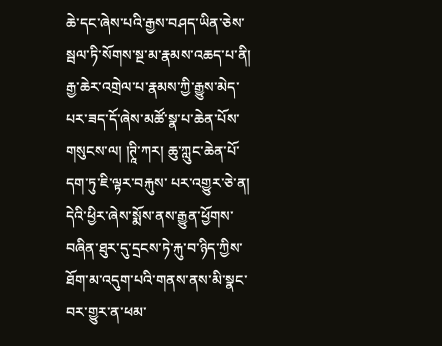ཆེ་དང་ཞེས་པའི་རྒྱས་བཤད་ཡིན་ཅེས་སྦལ་ཏི་སོགས་སྔ་མ་རྣམས་འཆད་པ་ནི། རྒྱ་ཆེར་འགྲེལ་པ་རྣམས་ཀྱི་རྒྱུས་མེད་པར་ཟད་དོ་ཞེས་མཚོ་སྣ་པ་ཆེན་པོས་གསུངས་ལ། །ཊཱི་ཀར། ཆུ་ཀླུང་ཆེན་པོ་དག་ཏུ་ཇི་ལྟར་བརྐུས་ པར་འགྱུར་ཅེ་ན། དེའི་ཕྱིར་ཞེས་སྨོས་ནས་རྒྱུན་ཕྱོགས་བཞིན་ཐུར་དུ་དྲངས་ཏེ་རྐུ་བ་ཉིད་ཀྱིས་ཐོག་མ་འདུག་པའི་གནས་ནས་མི་སྣང་བར་གྱུར་ན་ཕམ་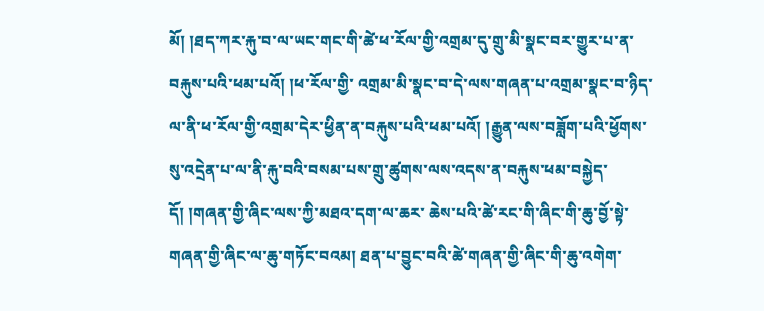མོ། །ཐད་ཀར་རྐུ་བ་ལ་ཡང་གང་གི་ཚེ་ཕ་རོལ་གྱི་འགྲམ་དུ་གྲུ་མི་སྣང་བར་གྱུར་པ་ན་བརྐུས་པའི་ཕམ་པའོ། །ཕ་རོལ་གྱི་ འགྲམ་མི་སྣང་བ་དེ་ལས་གཞན་པ་འགྲམ་སྣང་བ་ཉིད་ལ་ནི་ཕ་རོལ་གྱི་འགྲམ་དེར་ཕྱིན་ན་བརྐུས་པའི་ཕམ་པའོ། །རྒྱུན་ལས་བཟློག་པའི་ཕྱོགས་སུ་འདྲེན་པ་ལ་ནི་རྐུ་བའི་བསམ་པས་གྲུ་ཚུགས་ལས་འདས་ན་བརྐུས་ཕམ་བསྐྱེད་དོ། །གཞན་གྱི་ཞིང་ལས་ཀྱི་མཐའ་དག་ལ་ཆར་ ཆེས་པའི་ཚེ་རང་གི་ཞིང་གི་ཆུ་བྱོ་སྟེ་གཞན་གྱི་ཞིང་ལ་ཆུ་གཏོང་བའམ། ཐན་པ་བྱུང་བའི་ཚེ་གཞན་གྱི་ཞིང་གི་ཆུ་འགེག་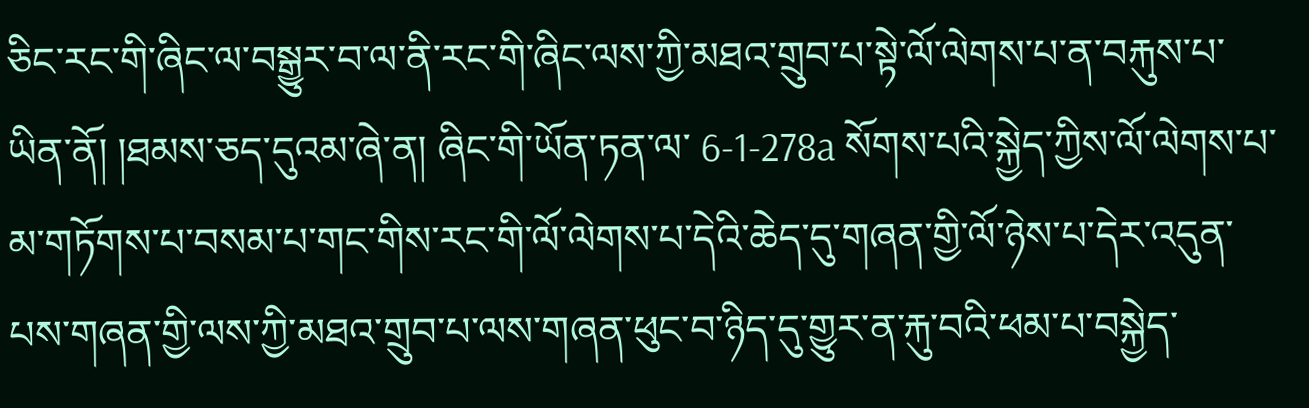ཅིང་རང་གི་ཞིང་ལ་བསྒྱུར་བ་ལ་ནི་རང་གི་ཞིང་ལས་ཀྱི་མཐའ་གྲུབ་པ་སྟེ་ལོ་ལེགས་པ་ན་བརྐུས་པ་ཡིན་ནོ། །ཐམས་ཅད་དུའམ་ཞེ་ན། ཞིང་གི་ཡོན་ཏན་ལ་ 6-1-278a སོགས་པའི་སྐྱེད་ཀྱིས་ལོ་ལེགས་པ་མ་གཏོགས་པ་བསམ་པ་གང་གིས་རང་གི་ལོ་ལེགས་པ་དེའི་ཆེད་དུ་གཞན་གྱི་ལོ་ཉེས་པ་དེར་འདུན་པས་གཞན་གྱི་ལས་ཀྱི་མཐའ་གྲུབ་པ་ལས་གཞན་ཕུང་བ་ཉིད་དུ་གྱུར་ན་རྐུ་བའི་ཕམ་པ་བསྐྱེད་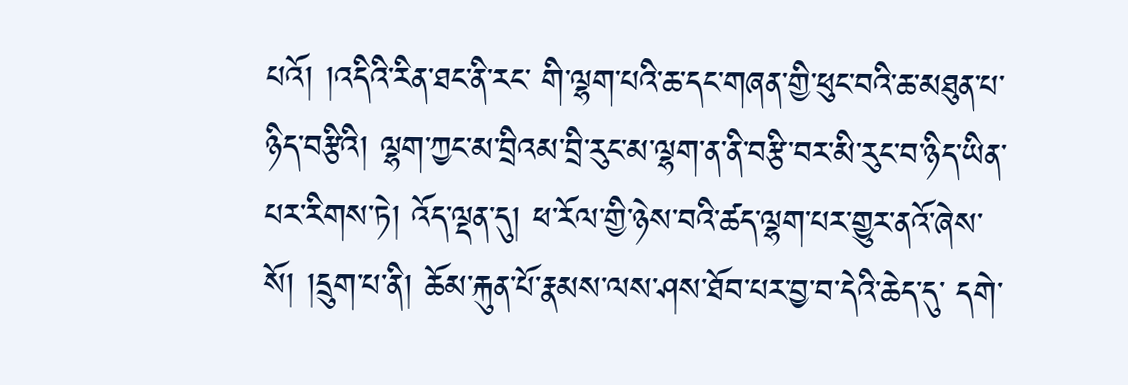པའོ། །འདིའི་རིན་ཐང་ནི་རང་ གི་ལྷག་པའི་ཆ་དང་གཞན་གྱི་ཕུང་བའི་ཆ་མཐུན་པ་ཉིད་བརྩིའི། ལྷག་ཀྱང་མ་བྲིའམ་བྲི་རུང་མ་ལྷག་ན་ནི་བརྩི་བར་མི་རུང་བ་ཉིད་ཡིན་པར་རིགས་ཏེ། འོད་ལྡན་དུ། ཕ་རོལ་གྱི་ཉེས་བའི་ཚད་ལྷག་པར་གྱུར་ནའོ་ཞེས་སོ། །དྲུག་པ་ནི། ཆོམ་རྐུན་པོ་རྣམས་ལས་ཤས་ཐོབ་པར་བྱ་བ་དེའི་ཆེད་དུ་ དགེ་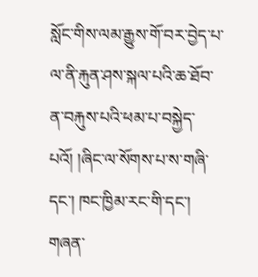སློང་གིས་ལམ་རྒྱུས་གོ་བར་བྱེད་པ་ལ་ནི་རྐུན་ཤས་སྐལ་པའི་ཆ་ཐོབ་ན་བརྐུས་པའི་ཕམ་པ་བསྐྱེད་པའོ། །ཞིང་ལ་སོགས་པ་ས་གཞི་དང་། ཁང་ཁྱིམ་རང་གི་དང་། གཞན་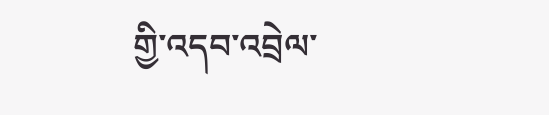གྱི་འདབ་འབྲེལ་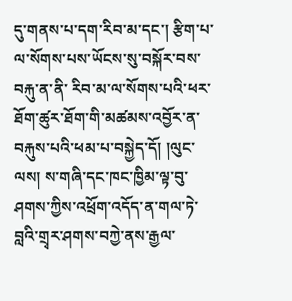དུ་གནས་པ་དག་རིབ་མ་དང་། རྩིག་པ་ལ་སོགས་པས་ཡོངས་སུ་བསྐོར་བས་བརྐུ་ན་ནི་ རིབ་མ་ལ་སོགས་པའི་ཕར་ཐོག་ཚུར་ཐོག་གི་མཚམས་འབྱོར་ན་བརྐུས་པའི་ཕམ་པ་བསྐྱེད་དོ། །ལུང་ལས། ས་གཞི་དང་ཁང་ཁྱིམ་ལྟ་བུ་ཤགས་ཀྱིས་འཕྲོག་འདོད་ན་གལ་ཏེ་བླའི་གྲྭར་ཤགས་བཀྱེ་ནས་རྒྱལ་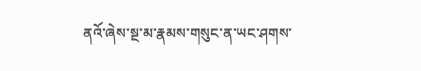ནའོ་ཞེས་སྔ་མ་རྣམས་གསུང་ན་ཡང་ཤགས་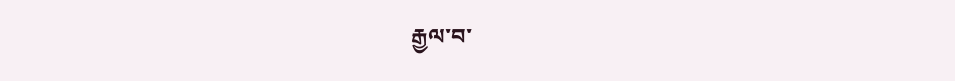རྒྱལ་བ་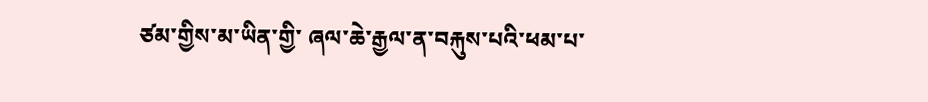ཙམ་གྱིས་མ་ཡིན་གྱི་ ཞལ་ཆེ་རྒྱལ་ན་བརྐུས་པའི་ཕམ་པ་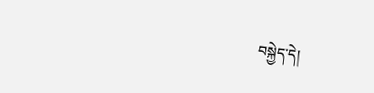བསྐྱེད་དེ།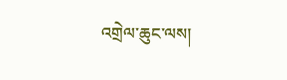འགྲེལ་ཆུང་ལས།